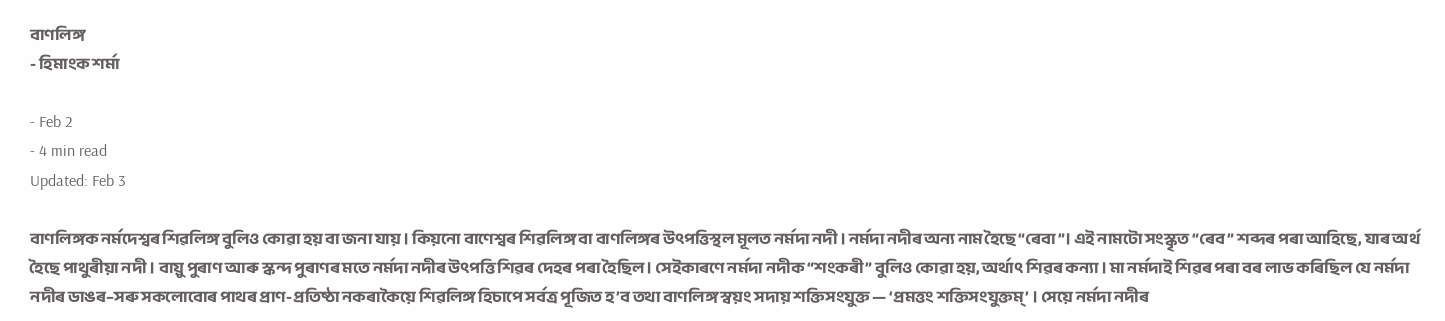বাণলিঙ্গ
- হিমাংক শৰ্মা

- Feb 2
- 4 min read
Updated: Feb 3

বাণলিঙ্গক নর্মদেশ্বৰ শিৱলিঙ্গ বুলিও কোৱা হয় বা জনা যায় । কিয়নো বাণেশ্বৰ শিৱলিঙ্গ বা বাণলিঙ্গৰ উৎপত্তিস্থল মূলত নর্মদা নদী । নর্মদা নদীৰ অন্য নাম হৈছে “ৰেবা”। এই নামটো সংস্কৃত “ৰেব” শব্দৰ পৰা আহিছে, যাৰ অৰ্থ হৈছে পাথুৰীয়া নদী । বায়ু পুৰাণ আৰু স্কন্দ পুৰাণৰ মতে নর্মদা নদীৰ উৎপত্তি শিৱৰ দেহৰ পৰা হৈছিল। সেইকাৰণে নর্মদা নদীক “শংকৰী” বুলিও কোৱা হয়, অৰ্থাৎ শিৱৰ কন্যা । মা নর্মদাই শিৱৰ পৰা বৰ লাভ কৰিছিল যে নর্মদা নদীৰ ডাঙৰ–সৰু সকলোবোৰ পাথৰ প্ৰাণ-প্ৰতিষ্ঠা নকৰাকৈয়ে শিৱলিঙ্গ হিচাপে সৰ্বত্র পূজিত হ’ব তথা বাণলিঙ্গ স্বয়ং সদায় শক্তিসংযুক্ত — ‘প্ৰমত্তং শক্তিসংযুক্তম্’ । সেয়ে নর্মদা নদীৰ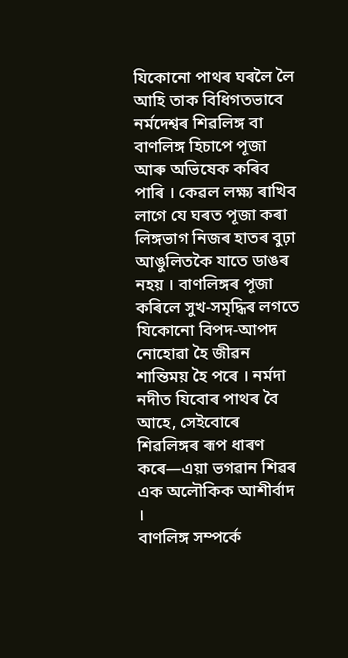যিকোনো পাথৰ ঘৰলৈ লৈ আহি তাক বিধিগতভাবে নর্মদেশ্বৰ শিৱলিঙ্গ বা বাণলিঙ্গ হিচাপে পূজা আৰু অভিষেক কৰিব পাৰি । কেৱল লক্ষ্য ৰাখিব লাগে যে ঘৰত পূজা কৰা লিঙ্গভাগ নিজৰ হাতৰ বুঢ়া আঙুলিতকৈ যাতে ডাঙৰ নহয় । বাণলিঙ্গৰ পূজা কৰিলে সুখ-সমৃদ্ধিৰ লগতে যিকোনো বিপদ-আপদ নোহোৱা হৈ জীৱন শান্তিময় হৈ পৰে । নর্মদা নদীত যিবোৰ পাথৰ বৈ আহে, সেইবোৰে শিৱলিঙ্গৰ ৰূপ ধাৰণ কৰে—এয়া ভগৱান শিৱৰ এক অলৌকিক আশীৰ্বাদ ।
বাণলিঙ্গ সম্পৰ্কে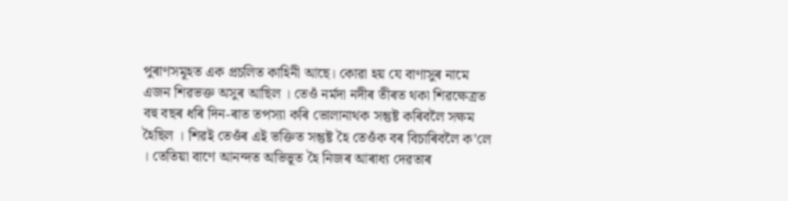পুৰাণসমূহত এক প্ৰচলিত কাহিনী আছে। কোৱা হয় যে বাণাসুৰ নামে এজন শিৱভক্ত অসুৰ আছিল । তেওঁ নৰ্মদা নদীৰ তীৰত থকা শিৱক্ষেত্ৰত বহু বছৰ ধৰি দিন-ৰাত তপস্যা কৰি ভোলানাথক সন্তুষ্ট কৰিবলৈ সক্ষম হৈছিল । শিৱই তেওঁৰ এই ভক্তিত সন্তুষ্ট হৈ তেওঁক বৰ বিচাৰিবলৈ ক’লে । তেতিয়া বাণে আনন্দত অভিভূত হৈ নিজৰ আৰাধ্য দেৱতাৰ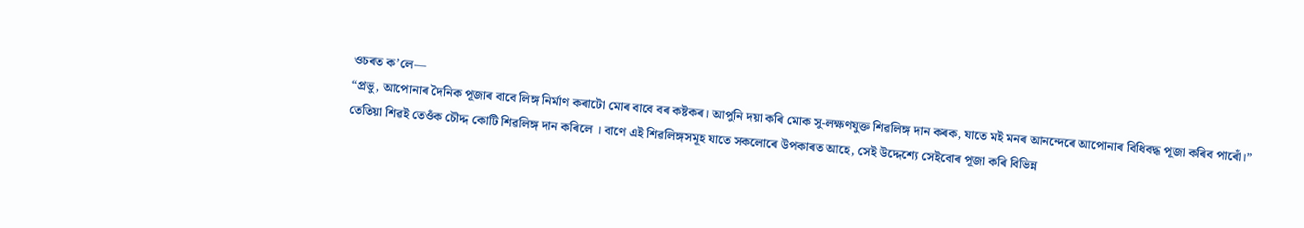ওচৰত ক’লে—
“প্ৰভু, আপোনাৰ দৈনিক পূজাৰ বাবে লিঙ্গ নিৰ্মাণ কৰাটো মোৰ বাবে বৰ কষ্টকৰ। আপুনি দয়া কৰি মোক সু-লক্ষণযুক্ত শিৱলিঙ্গ দান কৰক, যাতে মই মনৰ আনন্দেৰে আপোনাৰ বিধিবদ্ধ পূজা কৰিব পাৰোঁ।” তেতিয়া শিৱই তেওঁক চৌদ্দ কোটি শিৱলিঙ্গ দান কৰিলে । বাণে এই শিৱলিঙ্গসমূহ যাতে সকলোৰে উপকাৰত আহে, সেই উদ্দেশ্যে সেইবোৰ পূজা কৰি বিভিন্ন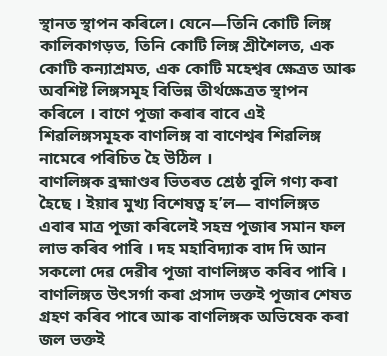স্থানত স্থাপন কৰিলে। যেনে—তিনি কোটি লিঙ্গ কালিকাগড়ত, তিনি কোটি লিঙ্গ শ্ৰীশৈলত, এক কোটি কন্যাশ্ৰমত, এক কোটি মহেশ্বৰ ক্ষেত্ৰত আৰু অবশিষ্ট লিঙ্গসমূহ বিভিন্ন তীৰ্থক্ষেত্ৰত স্থাপন কৰিলে । বাণে পূজা কৰাৰ বাবে এই শিৱলিঙ্গসমূহক বাণলিঙ্গ বা বাণেশ্বৰ শিৱলিঙ্গ নামেৰে পৰিচিত হৈ উঠিল ।
বাণলিঙ্গক ব্ৰহ্মাণ্ডৰ ভিতৰত শ্ৰেষ্ঠ বুলি গণ্য কৰা হৈছে । ইয়াৰ মুখ্য বিশেষত্ব হ’ল— বাণলিঙ্গত এবাৰ মাত্ৰ পূজা কৰিলেই সহস্ৰ পূজাৰ সমান ফল লাভ কৰিব পাৰি । দহ মহাবিদ্যাক বাদ দি আন সকলো দেৱ দেৱীৰ পূজা বাণলিঙ্গত কৰিব পাৰি । বাণলিঙ্গত উৎসৰ্গা কৰা প্ৰসাদ ভক্তই পূজাৰ শেষত গ্ৰহণ কৰিব পাৰে আৰু বাণলিঙ্গক অভিষেক কৰা জল ভক্তই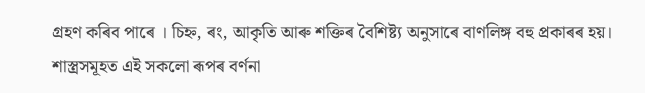গ্ৰহণ কৰিব পাৰে । চিহ্ন, ৰং, আকৃতি আৰু শক্তিৰ বৈশিষ্ট্য অনুসাৰে বাণলিঙ্গ বহু প্ৰকাৰৰ হয়। শাস্ত্ৰসমূহত এই সকলো ৰূপৰ বৰ্ণনা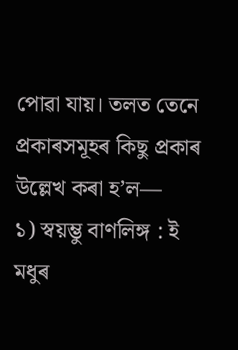পোৱা যায়। তলত তেনে প্ৰকাৰসমূহৰ কিছু প্ৰকাৰ উল্লেখ কৰা হ’ল—
১) স্বয়ম্ভু বাণলিঙ্গ : ই মধুৰ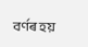বৰ্ণৰ হয়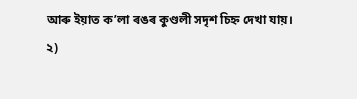আৰু ইয়াত ক’লা ৰঙৰ কুণ্ডলী সদৃশ চিহ্ন দেখা যায়।
২)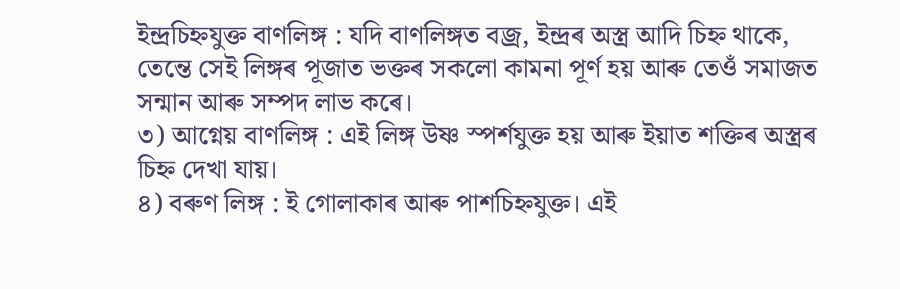ইন্দ্ৰচিহ্নযুক্ত বাণলিঙ্গ : যদি বাণলিঙ্গত বজ্ৰ, ইন্দ্ৰৰ অস্ত্ৰ আদি চিহ্ন থাকে, তেন্তে সেই লিঙ্গৰ পূজাত ভক্তৰ সকলো কামনা পূৰ্ণ হয় আৰু তেওঁ সমাজত সন্মান আৰু সম্পদ লাভ কৰে।
৩) আগ্নেয় বাণলিঙ্গ : এই লিঙ্গ উষ্ণ স্পৰ্শযুক্ত হয় আৰু ইয়াত শক্তিৰ অস্ত্ৰৰ চিহ্ন দেখা যায়।
৪) বৰুণ লিঙ্গ : ই গোলাকাৰ আৰু পাশচিহ্নযুক্ত। এই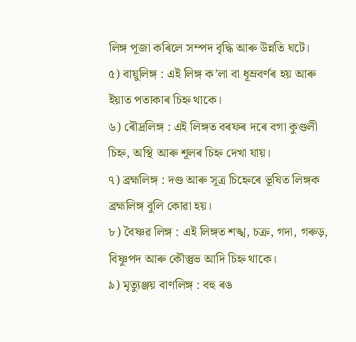লিঙ্গ পূজা কৰিলে সম্পদ বৃদ্ধি আৰু উন্নতি ঘটে।
৫) বায়ুলিঙ্গ : এই লিঙ্গ ক’লা বা ধূম্ৰবৰ্ণৰ হয় আৰু ইয়াত পতাকাৰ চিহ্ন থাকে।
৬) ৰৌদ্ৰলিঙ্গ : এই লিঙ্গত বৰফৰ দৰে বগা কুণ্ডলী চিহ্ন, অস্থি আৰু শূলৰ চিহ্ন দেখা যায়।
৭) ব্ৰহ্মলিঙ্গ : দণ্ড আৰু সূত্ৰ চিহ্নেৰে ভূষিত লিঙ্গক ব্ৰহ্মলিঙ্গ বুলি কোৱা হয়।
৮) বৈষ্ণৱ লিঙ্গ : এই লিঙ্গত শঙ্খ, চক্ৰ, গদা, গৰুড়, বিষ্ণুপদ আৰু কৌস্তুভ আদি চিহ্ন থাকে।
৯) মৃত্যুঞ্জয় বাণলিঙ্গ : বহু ৰঙ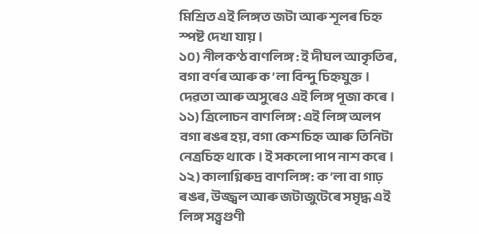মিশ্ৰিত এই লিঙ্গত জটা আৰু শূলৰ চিহ্ন স্পষ্ট দেখা যায়।
১০) নীলকণ্ঠ বাণলিঙ্গ : ই দীঘল আকৃতিৰ, বগা বৰ্ণৰ আৰু ক’লা বিন্দু চিহ্নযুক্ত। দেৱতা আৰু অসুৰেও এই লিঙ্গ পূজা কৰে।
১১) ত্ৰিলোচন বাণলিঙ্গ : এই লিঙ্গ অলপ বগা ৰঙৰ হয়, বগা কেশচিহ্ন আৰু তিনিটা নেত্ৰচিহ্ন থাকে। ই সকলো পাপ নাশ কৰে।
১২) কালাগ্নিৰুদ্ৰ বাণলিঙ্গ : ক’লা বা গাঢ় ৰঙৰ, উজ্জ্বল আৰু জটাজুটেৰে সমৃদ্ধ এই লিঙ্গ সত্ত্বগুণী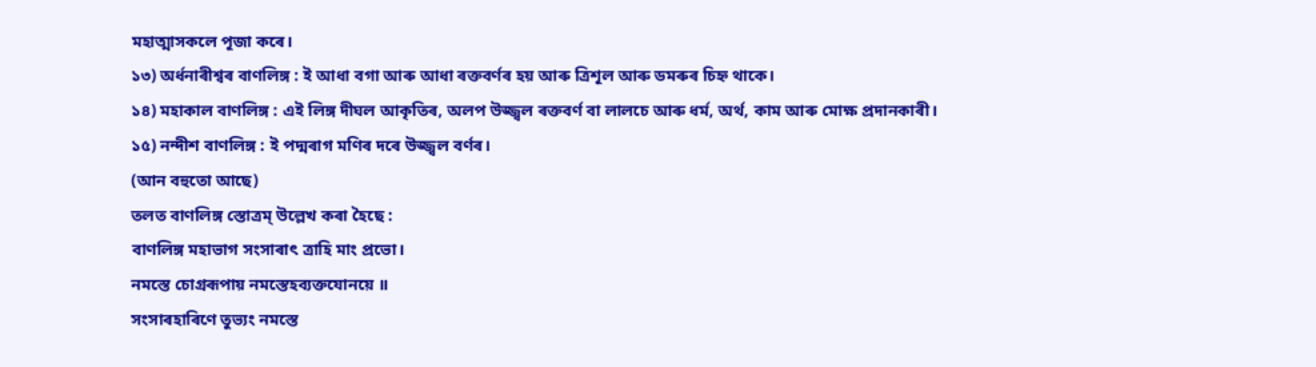মহাত্মাসকলে পূজা কৰে।
১৩) অৰ্ধনাৰীশ্বৰ বাণলিঙ্গ : ই আধা বগা আৰু আধা ৰক্তবৰ্ণৰ হয় আৰু ত্ৰিশূল আৰু ডমৰুৰ চিহ্ন থাকে।
১৪) মহাকাল বাণলিঙ্গ : এই লিঙ্গ দীঘল আকৃতিৰ, অলপ উজ্জ্বল ৰক্তবৰ্ণ বা লালচে আৰু ধৰ্ম, অৰ্থ, কাম আৰু মোক্ষ প্ৰদানকাৰী।
১৫) নন্দীশ বাণলিঙ্গ : ই পদ্মৰাগ মণিৰ দৰে উজ্জ্বল বৰ্ণৰ।
(আন বহুতো আছে)
তলত বাণলিঙ্গ স্তোত্রম্ উল্লেখ কৰা হৈছে :
বাণলিঙ্গ মহাভাগ সংসাৰাৎ ত্রাহি মাং প্রভো।
নমস্তে চোগ্রৰূপায় নমস্তেহব্যক্তযোনয়ে ॥
সংসাৰহাৰিণে তুভ্যং নমস্তে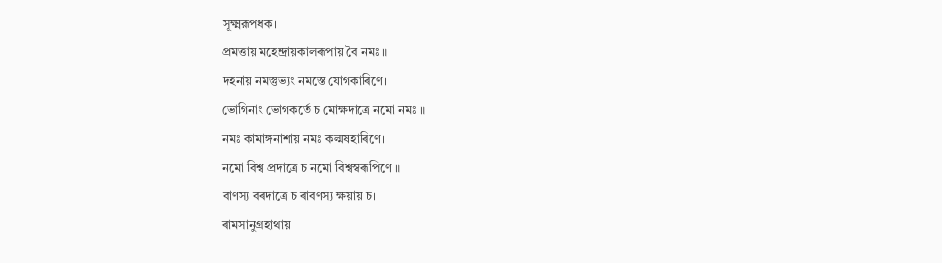সূক্ষ্মরূপধক।
প্রমত্তায় মহেন্দ্রায়কালৰূপায় বৈ নমঃ ॥
দহনায় নমস্তুভ্যং নমস্তে যোগকাৰিণে।
ভোগিনাং ভোগকর্তে চ মোক্ষদাত্রে নমো নমঃ ॥
নমঃ কামাঙ্গনাশায় নমঃ কল্মষহাৰিণে।
নমো বিশ্ব প্রদাত্রে চ নমো বিশ্বস্বৰূপিণে ॥
বাণস্য বৰদাত্রে চ ৰাবণস্য ক্ষয়ায় চ।
ৰামসানুগ্রহাথায়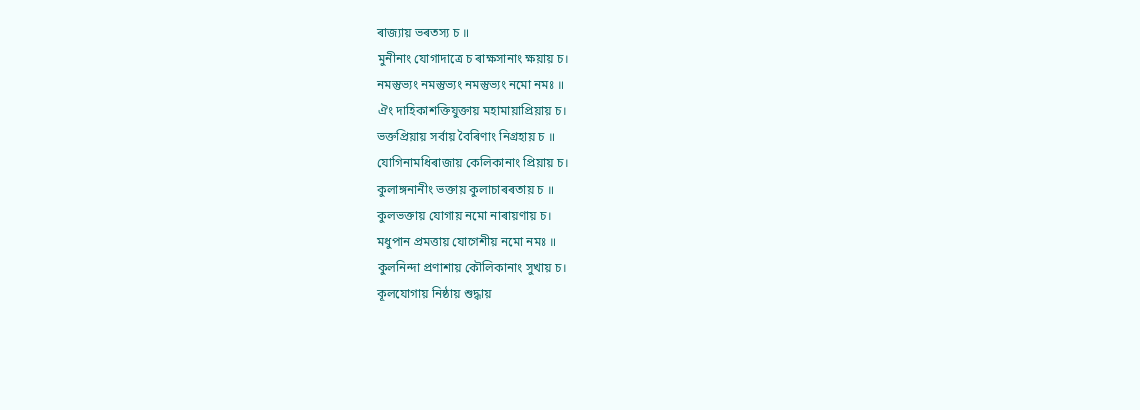ৰাজ্যায় ভৰতস্য চ ॥
মুনীনাং যোগাদাত্রে চ ৰাক্ষসানাং ক্ষয়ায় চ।
নমস্তুভ্যং নমস্তুভ্যং নমস্তুভ্যং নমো নমঃ ॥
ঐং দাহিকাশক্তিযুক্তায় মহামায়াপ্রিয়ায় চ।
ভক্তপ্রিয়ায় সর্বায় বৈৰিণাং নিগ্রহায় চ ॥
যোগিনামধিৰাজায় কেলিকানাং প্রিয়ায় চ।
কুলাঙ্গনানীং ভক্তায় কুলাচাৰৰতায় চ ॥
কুলভক্তায় যোগায় নমো নাৰায়ণায় চ।
মধুপান প্রমত্তায় যোগেশীয় নমো নমঃ ॥
কুলনিন্দা প্রণাশায় কৌলিকানাং সুখায় চ।
কূলযোগায় নিষ্ঠায় শুদ্ধায়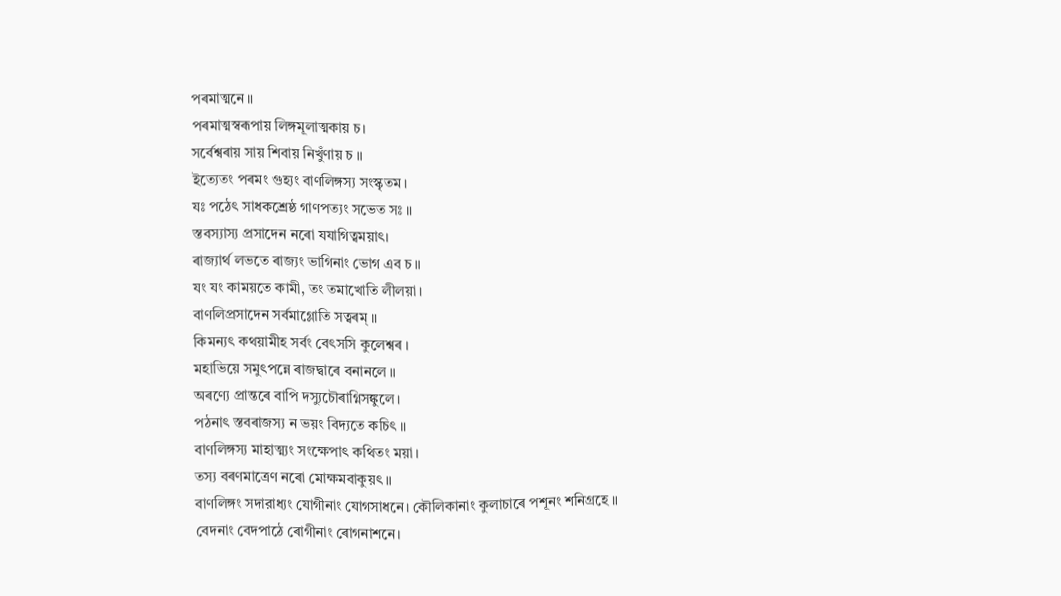পৰমাত্মনে ॥
পৰমাত্মস্বৰূপায় লিঙ্গমূলাত্মকায় চ।
সর্বেশ্বৰায় সায় শিবায় নিখুঁণায় চ ॥
ইত্যেতং পৰমং গুহ্যং বাণলিঙ্গস্য সংস্কৃতম।
যঃ পঠেৎ সাধকশ্রেষ্ঠ গাণপত্যং সভেত সঃ ॥
স্তবস্যাস্য প্রসাদেন নৰো যযাগিত্বময়াৎ।
ৰাজ্যার্থ লভতে ৰাজ্যং ভাগিনাং ভোগ এব চ ॥
যং যং কাময়তে কামী, তং তমাখোতি লীলয়া।
বাণলিপ্রসাদেন সর্বমাগ্লোতি সত্বৰম্ ॥
কিমন্যৎ কথয়ামীহ সর্বং বেৎসসি কুলেশ্বৰ ।
মহাভিয়ে সমুৎপন্নে ৰাজদ্বাৰে বনানলে ॥
অৰণ্যে প্রান্তৰে বাপি দস্যুচৌৰাগ্নিসঙ্কুলে।
পঠনাৎ স্তবৰাজস্য ন ভয়ং বিদ্যতে কচিৎ ॥
বাণলিঙ্গস্য মাহাত্ম্যং সংক্ষেপাৎ কথিতং ময়া।
তস্য বৰণমাত্রেণ নৰো মোক্ষমবাকুয়ৎ ॥
বাণলিঙ্গং সদারাধ্যং যোগীনাং যোগসাধনে। কৌলিকানাং কুলাচাৰে পশূনং শনিগ্রহে ॥
বেদনাং বেদপাঠে ৰোগীনাং ৰোগনাশনে।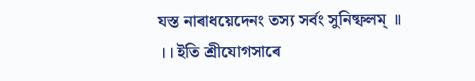যস্ত নাৰাধয়েদেনং তস্য সর্বং সুনিষ্ফলম্ ॥
।। ইতি শ্রীযোগসাৰে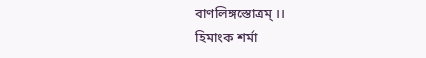বাণলিঙ্গস্তোত্রম্ ।।
হিমাংক শৰ্মা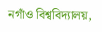নগাঁও বিশ্ববিদ্যালয়,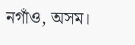নগাঁও, অসম।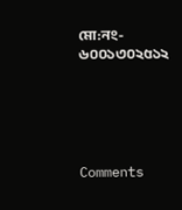মো:নং- ৬০০১৩০২৫১২





Comments